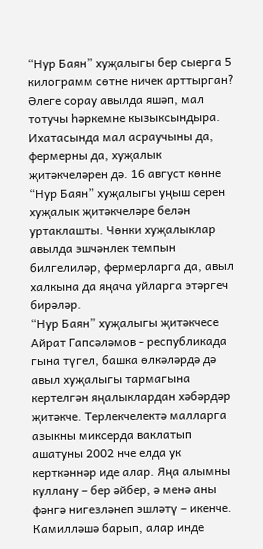“Нур Баян” хуҗалыгы бер сыерга 5 килограмм сөтне ничек арттырган? Әлеге сорау авылда яшәп, мал тотучы һәркемне кызыксындыра. Ихатасында мал асраучыны да, фермерны да, хуҗалык җитәкчеләрен дә. 16 август көнне “Нур Баян” хуҗалыгы уңыш серен хуҗалык җитәкчеләре белән уртаклашты. Чөнки хуҗалыклар авылда эшчәнлек темпын билгелиләр, фермерларга да, авыл халкына да яңача уйларга этәргеч бирәләр.
“Нур Баян” хуҗалыгы җитәкчесе Айрат Гапсәләмов - республикада гына түгел, башка өлкәләрдә дә авыл хуҗалыгы тармагына кертелгән яңалыклардан хәбәрдәр җитәкче. Терлекчелектә малларга азыкны миксерда ваклатып ашатуны 2002 нче елда ук керткәннәр иде алар. Яңа алымны куллану – бер әйбер, ә менә аны фәнгә нигезләнеп эшләтү – икенче. Камилләшә барып, алар инде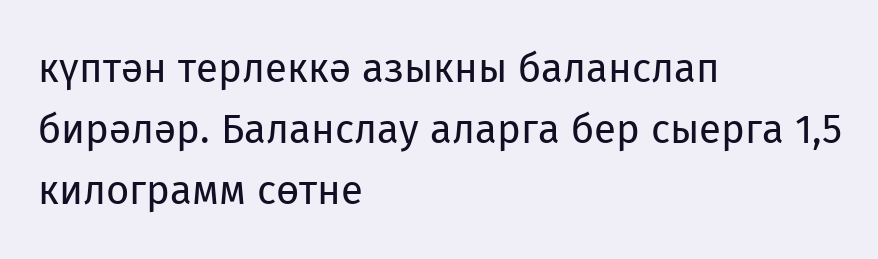күптән терлеккә азыкны баланслап бирәләр. Баланслау аларга бер сыерга 1,5 килограмм сөтне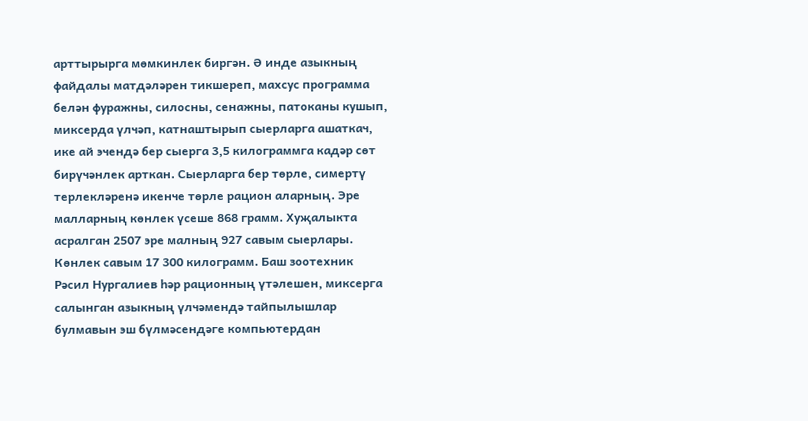арттырырга мөмкинлек биргән. Ә инде азыкның файдалы матдәләрен тикшереп, махсус программа белән фуражны, силосны, сенажны, патоканы кушып, миксерда үлчәп, катнаштырып сыерларга ашаткач, ике ай эчендә бер сыерга 3,5 килограммга кадәр сөт бирүчәнлек арткан. Сыерларга бер төрле, симертү терлекләренә икенче төрле рацион аларның. Эре малларның көнлек үсеше 868 грамм. Хуҗалыкта асралган 2507 эре малның 927 савым сыерлары. Көнлек савым 17 300 килограмм. Баш зоотехник Рәсил Нургалиев һәр рационның үтәлешен, миксерга салынган азыкның үлчәмендә тайпылышлар булмавын эш бүлмәсендәге компьютердан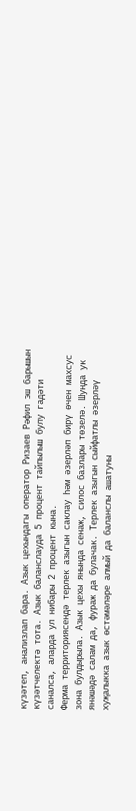күзәтеп, анализлап бара. Азык цехындагы оператор Ризаев Рәфил эш барышын күзәтчелектә тота. Азык баланслауда 5 процент тайпылыш булу гадәти саналса, аларда ул нибары 2 процент кына.
Ферма территориясендә терлек азыгын саклау һәм әзерләп бирү өчен махсус зона булдырыла. Азык цехы янында сенаж, силос базлары төзелә. Шунда ук янәшәдә салам да, фураж да булачак. Терлек азыгын сыйфатлы әзерләү хуҗалыкка азык өстәмәләре алмый да баланслы ашатуны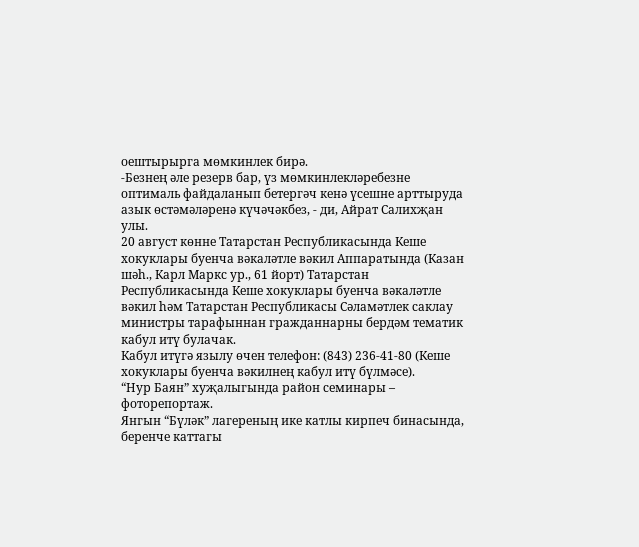оештырырга мөмкинлек бирә.
-Безнең әле резерв бар, үз мөмкинлекләребезне оптималь файдаланып бетергәч кенә үсешне арттыруда азык өстәмәләренә күчәчәкбез, - ди, Айрат Салихҗан улы.
20 август көнне Татарстан Республикасында Кеше хокуклары буенча вәкаләтле вәкил Аппаратында (Казан шәһ., Карл Маркс ур., 61 йорт) Татарстан Республикасында Кеше хокуклары буенча вәкаләтле вәкил һәм Татарстан Республикасы Сәламәтлек саклау министры тарафыннан гражданнарны бердәм тематик кабул итү булачак.
Кабул итүгә язылу өчен телефон: (843) 236-41-80 (Кеше хокуклары буенча вәкилнең кабул итү бүлмәсе).
“Нур Баян” хуҗалыгында район семинары – фоторепортаж.
Янгын “Бүләк” лагереның ике катлы кирпеч бинасында, беренче каттагы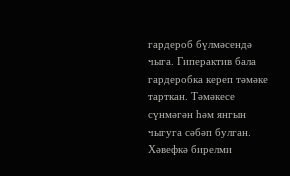гардероб бүлмәсендә чыга. Гиперактив бала гардеробка кереп тәмәке тарткан. Тәмәкесе сүнмәгән һәм янгын чыгуга сәбәп булган. Хәвефкә бирелми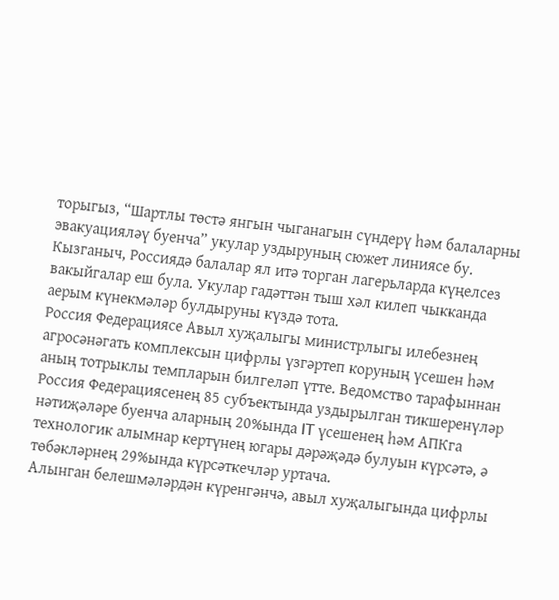торыгыз, “Шартлы төстә янгын чыганагын сүндерү һәм балаларны эвакуацияләү буенча” укулар уздыруның сюжет линиясе бу. Кызганыч, Россиядә балалар ял итә торган лагерьларда күңелсез вакыйгалар еш була. Укулар гадәттән тыш хәл килеп чыкканда аерым күнекмәләр булдыруны күздә тота.
Россия Федерациясе Авыл хуҗалыгы министрлыгы илебезнең агросәнәгать комплексын цифрлы үзгәртеп коруның үсешен һәм аның тотрыклы темпларын билгеләп үтте. Ведомство тарафыннан Россия Федерациясенең 85 субъектында уздырылган тикшеренүләр нәтиҗәләре буенча аларның 20%ында IT үсешенең һәм АПКга технологик алымнар кертүнең югары дәрәҗәдә булуын күрсәтә, ә төбәкләрнең 29%ында күрсәткечләр уртача.
Алынган белешмәләрдән күренгәнчә, авыл хуҗалыгында цифрлы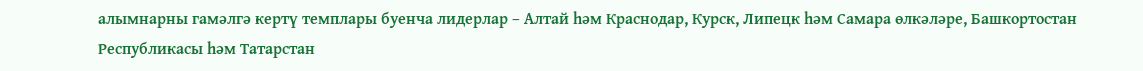алымнарны гамәлгә кертү темплары буенча лидерлар – Алтай һәм Краснодар, Курск, Липецк һәм Самара өлкәләре, Башкортостан Республикасы һәм Татарстан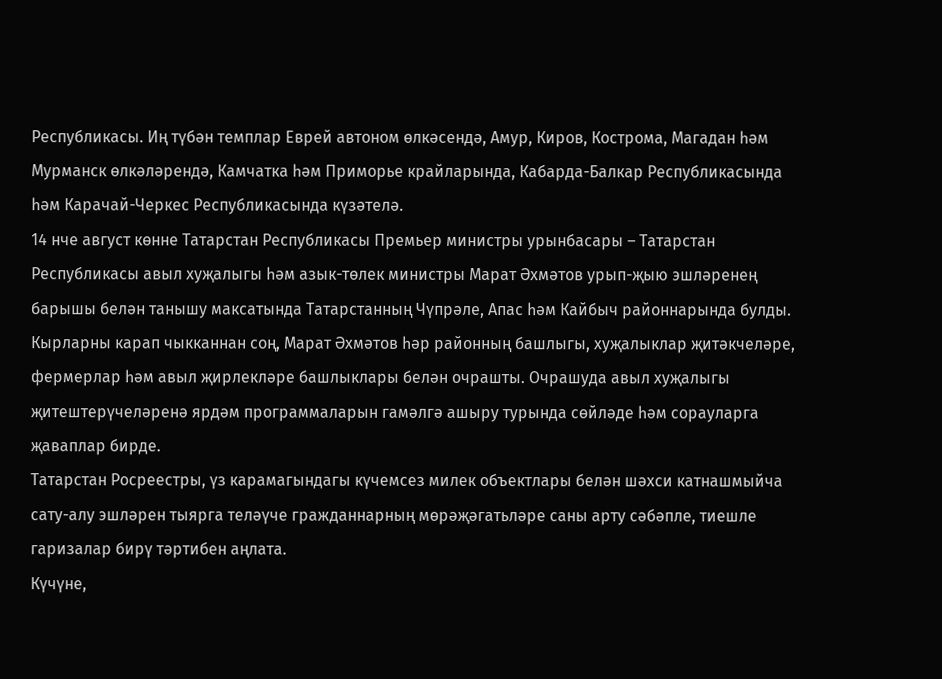Республикасы. Иң түбән темплар Еврей автоном өлкәсендә, Амур, Киров, Кострома, Магадан һәм Мурманск өлкәләрендә, Камчатка һәм Приморье крайларында, Кабарда-Балкар Республикасында һәм Карачай-Черкес Республикасында күзәтелә.
14 нче август көнне Татарстан Республикасы Премьер министры урынбасары – Татарстан Республикасы авыл хуҗалыгы һәм азык-төлек министры Марат Әхмәтов урып-җыю эшләренең барышы белән танышу максатында Татарстанның Чүпрәле, Апас һәм Кайбыч районнарында булды.
Кырларны карап чыкканнан соң, Марат Әхмәтов һәр районның башлыгы, хуҗалыклар җитәкчеләре, фермерлар һәм авыл җирлекләре башлыклары белән очрашты. Очрашуда авыл хуҗалыгы җитештерүчеләренә ярдәм программаларын гамәлгә ашыру турында сөйләде һәм сорауларга җаваплар бирде.
Татарстан Росреестры, үз карамагындагы күчемсез милек объектлары белән шәхси катнашмыйча сату-алу эшләрен тыярга теләүче гражданнарның мөрәҗәгатьләре саны арту сәбәпле, тиешле гаризалар бирү тәртибен аңлата.
Күчүне,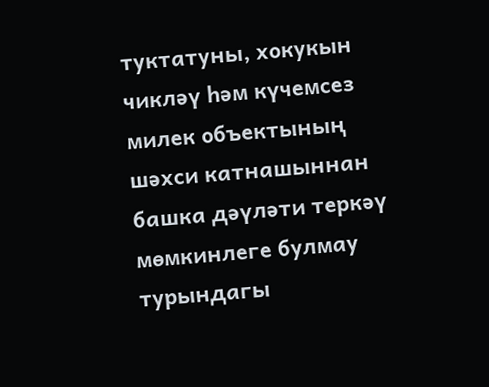туктатуны, хокукын чикләү һәм күчемсез милек объектының шәхси катнашыннан башка дәүләти теркәү мөмкинлеге булмау турындагы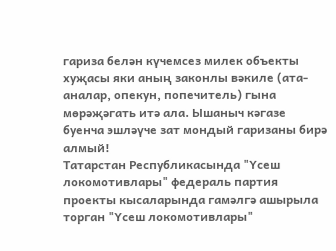гариза белән күчемсез милек объекты хуҗасы яки аның законлы вәкиле (ата-аналар, опекун, попечитель) гына мөрәҗәгать итә ала. Ышаныч кәгазе буенча эшләүче зат мондый гаризаны бирә алмый!
Татарстан Республикасында "Үсеш локомотивлары" федераль партия проекты кысаларында гамәлгә ашырыла торган "Үсеш локомотивлары"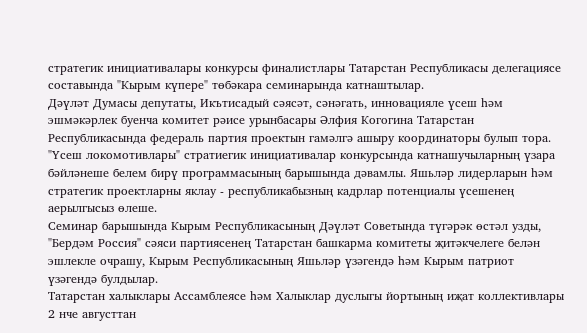стратегик инициативалары конкурсы финалистлары Татарстан Республикасы делегациясе составында "Кырым күпере" төбәкара семинарында катнаштылар.
Дәүләт Думасы депутаты, Икътисадый сәясәт, сәнәгать, инновацияле үсеш һәм эшмәкәрлек буенча комитет рәисе урынбасары Әлфия Когогина Татарстан Республикасында федераль партия проектын гамәлгә ашыру координаторы булып тора.
"Үсеш локомотивлары" стратиегик инициативалар конкурсында катнашучыларның үзара бәйләнеше белем бирү программасының барышында дәвамлы. Яшьләр лидерларын һәм стратегик проектларны яклау - республикабызның кадрлар потенциалы үсешенең аерылгысыз өлеше.
Семинар барышында Кырым Республикасының Дәүләт Советында түгәрәк өстәл узды, "Бердәм Россия" сәяси партиясенең Татарстан башкарма комитеты җитәкчелеге белән эшлекле очрашу, Кырым Республикасының Яшьләр үзәгендә һәм Кырым патриот үзәгендә булдылар.
Татарстан халыклары Ассамблеясе һәм Халыклар дуслыгы йортының иҗат коллективлары 2 нче августтан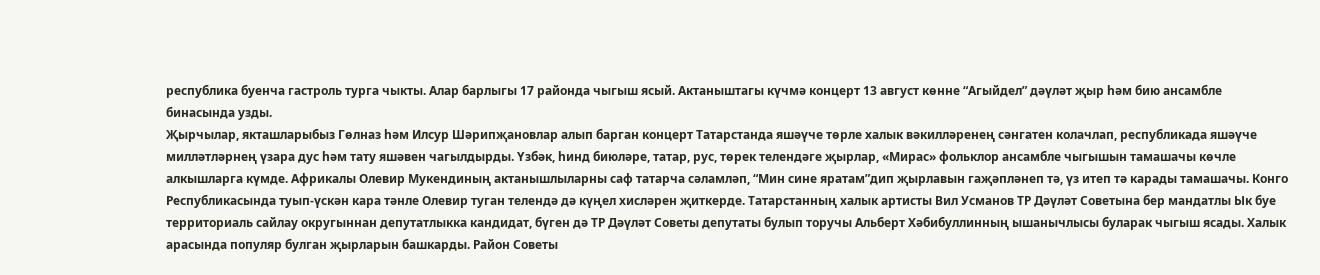республика буенча гастроль турга чыкты. Алар барлыгы 17 районда чыгыш ясый. Актаныштагы күчмә концерт 13 август көнне “Агыйдел” дәүләт җыр һәм бию ансамбле бинасында узды.
Җырчылар, якташларыбыз Гөлназ һәм Илсур Шәрипҗановлар алып барган концерт Татарстанда яшәүче төрле халык вәкилләренең сәнгатен колачлап, республикада яшәүче милләтләрнең үзара дус һәм тату яшәвен чагылдырды. Үзбәк, һинд биюләре, татар, рус, төрек телендәге җырлар, «Мирас» фольклор ансамбле чыгышын тамашачы көчле алкышларга күмде. Африкалы Олевир Мукендиның актанышлыларны саф татарча сәламләп, “Мин сине яратам”дип җырлавын гаҗәпләнеп тә, үз итеп тә карады тамашачы. Конго Республикасында туып-үскән кара тәнле Олевир туган телендә дә күңел хисләрен җиткерде. Татарстанның халык артисты Вил Усманов ТР Дәүләт Советына бер мандатлы Ык буе территориаль сайлау округыннан депутатлыкка кандидат, бүген дә ТР Дәүләт Советы депутаты булып торучы Альберт Хәбибуллинның ышанычлысы буларак чыгыш ясады. Халык арасында популяр булган җырларын башкарды. Район Советы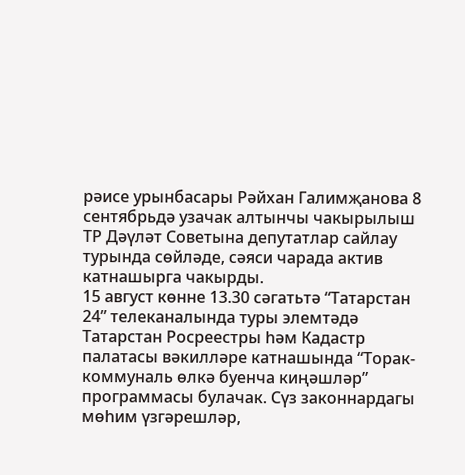рәисе урынбасары Рәйхан Галимҗанова 8 сентябрьдә узачак алтынчы чакырылыш ТР Дәүләт Советына депутатлар сайлау турында сөйләде, сәяси чарада актив катнашырга чакырды.
15 август көнне 13.30 сәгатьтә “Татарстан 24” телеканалында туры элемтәдә Татарстан Росреестры һәм Кадастр палатасы вәкилләре катнашында “Торак-коммуналь өлкә буенча киңәшләр” программасы булачак. Сүз законнардагы мөһим үзгәрешләр,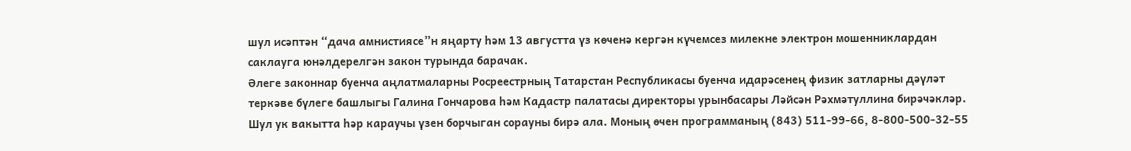шул исәптән “дача амнистиясе”н яңарту һәм 13 августта үз көченә кергән күчемсез милекне электрон мошенниклардан саклауга юнәлдерелгән закон турында барачак.
Әлеге законнар буенча аңлатмаларны Росреестрның Татарстан Республикасы буенча идарәсенең физик затларны дәүләт теркәве бүлеге башлыгы Галина Гончарова һәм Кадастр палатасы директоры урынбасары Ләйсән Рәхмәтуллина бирәчәкләр.
Шул ук вакытта һәр караучы үзен борчыган сорауны бирә ала. Моның өчен программаның (843) 511-99-66, 8-800-500-32-55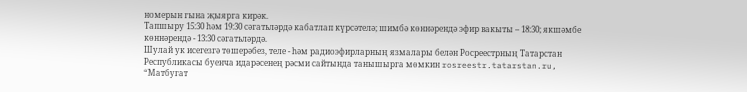номерын гына җыярга кирәк.
Тапшыру 15:30 һәм 19:30 сәгатьләрдә кабатлап күрсәтелә; шимбә көннәрендә эфир вакыты – 18:30; якшәмбе көннәрендә - 13:30 сәгатьләрдә.
Шулай ук исегезгә төшерәбез, теле - һәм радиоэфирларның язмалары белән Росреестрның Татарстан Республикасы буенча идарәсенең рәсми сайтында танышырга мөмкин rosreestr.tatarstan.ru, “Матбугат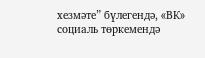хезмәте” бүлегендә, «ВК» социаль төркемендә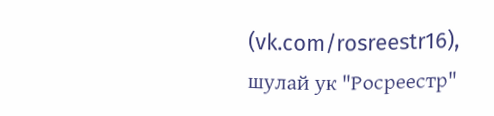(vk.com/rosreestr16), шулай ук "Росреестр"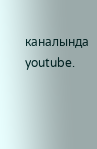каналында youtube.